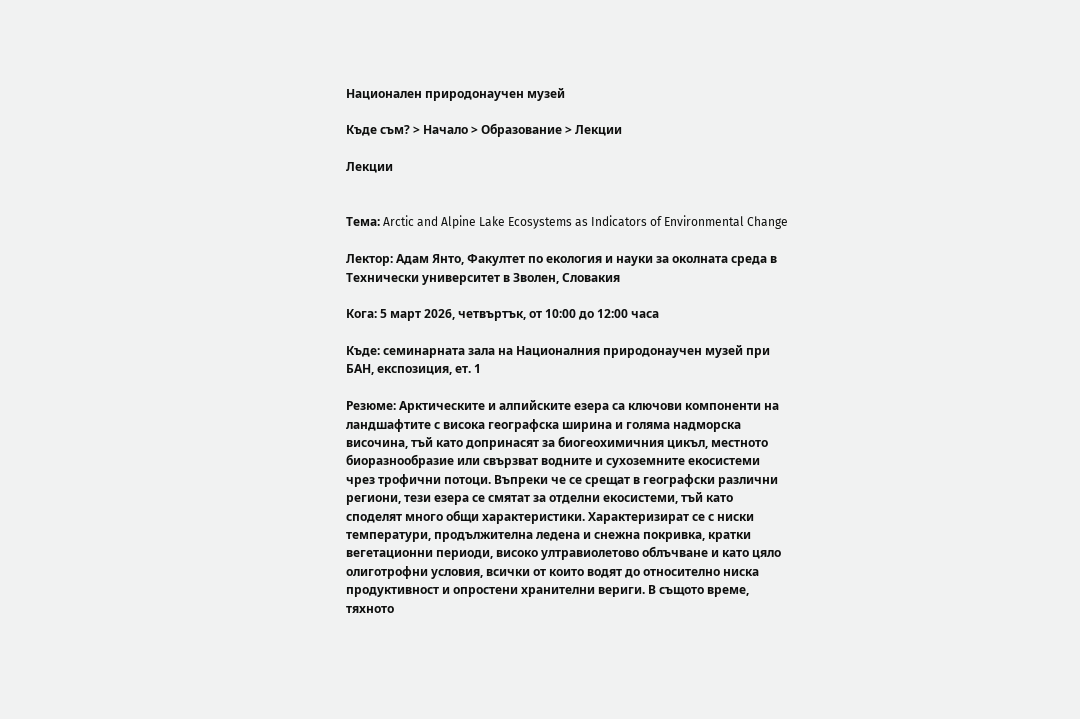Национален природонаучен музей

Къде съм? > Начало > Образование > Лекции

Лекции


Тема: Arctic and Alpine Lake Ecosystems as Indicators of Environmental Change

Лектор: Адам Янто, Факултет по екология и науки за околната среда в Технически университет в Зволен, Словакия

Кога: 5 март 2026, четвъртък, от 10:00 до 12:00 часа

Къде: семинарната зала на Националния природонаучен музей при БАН, експозиция, ет. 1

Резюме: Арктическите и алпийските езера са ключови компоненти на ландшафтите с висока географска ширина и голяма надморска височина, тъй като допринасят за биогеохимичния цикъл, местното биоразнообразие или свързват водните и сухоземните екосистеми чрез трофични потоци. Въпреки че се срещат в географски различни региони, тези езера се смятат за отделни екосистеми, тъй като споделят много общи характеристики. Характеризират се с ниски температури, продължителна ледена и снежна покривка, кратки вегетационни периоди, високо ултравиолетово облъчване и като цяло олиготрофни условия, всички от които водят до относително ниска продуктивност и опростени хранителни вериги. В същото време, тяхното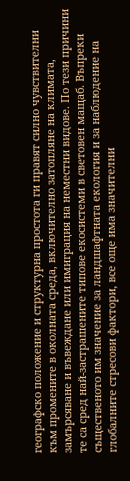географско положение и структурна простота ги правят силно чувствителни към промените в околната среда, включително затопляне на климата, замърсяване и въвеждане или имиграция на неместни видове. По тези причини те са сред най-застрашените типове екосистеми в световен мащаб. Въпреки същественото им значение за ландшафтната екология и за наблюдение на глобалните стресови фактори, все още има значителни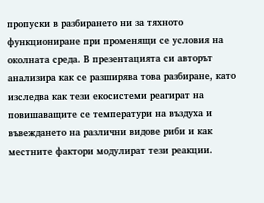пропуски в разбирането ни за тяхното функциониране при променящи се условия на околната среда. В презентацията си авторът анализира как се разширява това разбиране, като изследва как тези екосистеми реагират на повишаващите се температури на въздуха и въвеждането на различни видове риби и как местните фактори модулират тези реакции.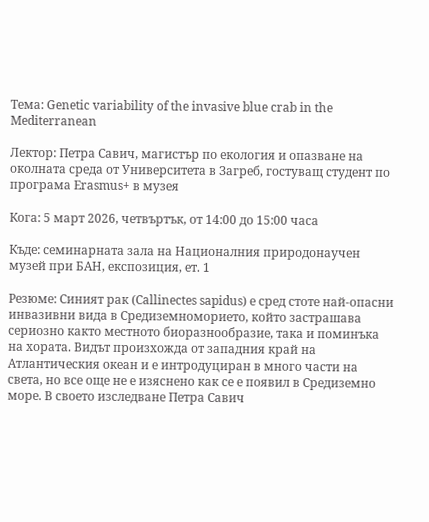Тема: Genetic variability of the invasive blue crab in the Mediterranean

Лектор: Петра Савич, магистър по екология и опазване на околната среда от Университета в Загреб, гостуващ студент по програма Erasmus+ в музея

Кога: 5 март 2026, четвъртък, от 14:00 до 15:00 часа

Къде: семинарната зала на Националния природонаучен музей при БАН, експозиция, ет. 1

Резюме: Синият рак (Callinectes sapidus) е сред стоте най-опасни инвазивни вида в Средиземноморието, който застрашава сериозно както местното биоразнообразие, така и поминъка на хората. Видът произхожда от западния край на Атлантическия океан и е интродуциран в много части на света, но все още не е изяснено как се е появил в Средиземно море. В своето изследване Петра Савич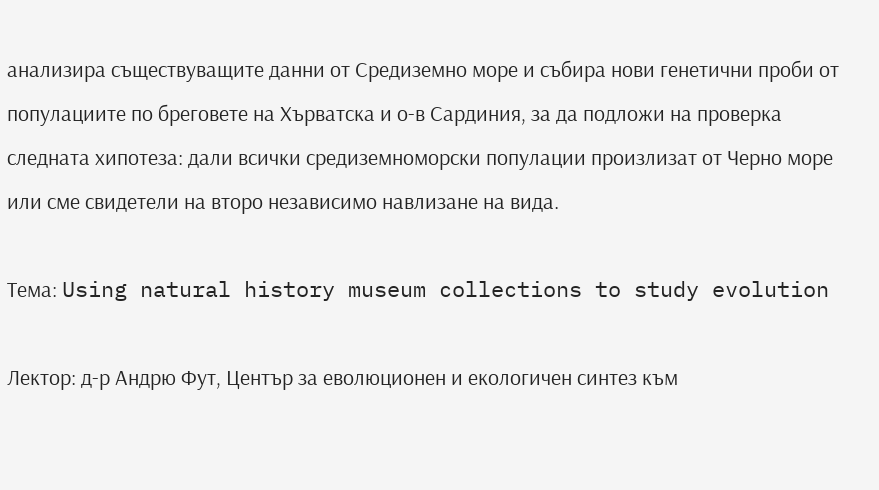анализира съществуващите данни от Средиземно море и събира нови генетични проби от популациите по бреговете на Хърватска и о-в Сардиния, за да подложи на проверка следната хипотеза: дали всички средиземноморски популации произлизат от Черно море или сме свидетели на второ независимо навлизане на вида.

Тема: Using natural history museum collections to study evolution

Лектор: д-р Андрю Фут, Център за еволюционен и екологичен синтез към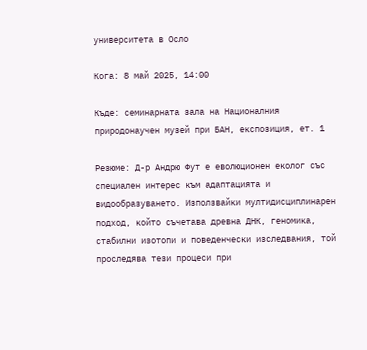университета в Осло

Кога: 8 май 2025, 14:00

Къде: семинарната зала на Националния природонаучен музей при БАН, експозиция, ет. 1

Резюме: Д-р Андрю Фут е еволюционен еколог със специален интерес към адаптацията и видообразуването. Използвайки мултидисциплинарен подход, който съчетава древна ДНК, геномика, стабилни изотопи и поведенчески изследвания, той проследява тези процеси при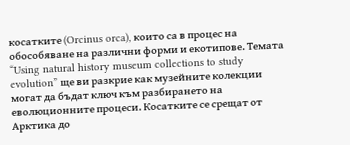косатките (Orcinus orca), които са в процес на обособяване на различни форми и екотипове. Темата “Using natural history museum collections to study evolution” ще ви разкрие как музейните колекции могат да бъдат ключ към разбирането на еволюционните процеси. Косатките се срещат от Арктика до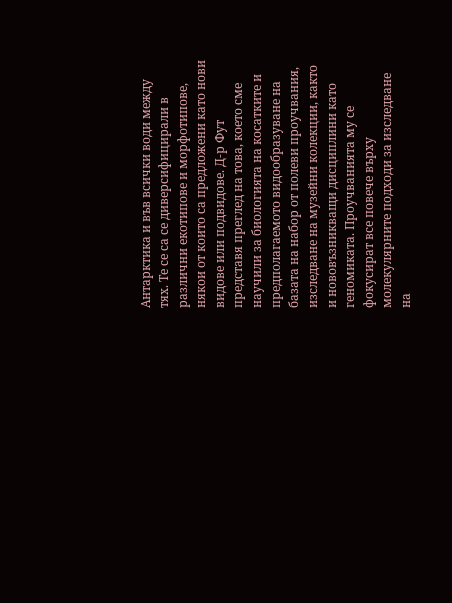Антарктика и във всички води между тях. Те се са се диверсифицирали в различни екотипове и морфотипове, някои от които са предложени като нови видове или подвидове. Д-р Фут представя преглед на това, което сме научили за биологията на косатките и предполагаемото видообразуване на базата на набор от полеви проучвания, изследване на музейни колекции, както и нововъзникващи дисциплини като геномиката. Проучванията му се фокусират все повече върху молекулярните подходи за изследване на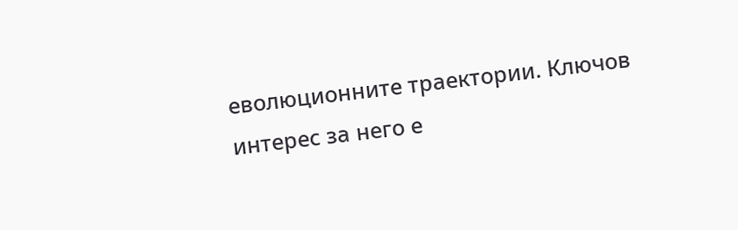еволюционните траектории. Ключов интерес за него е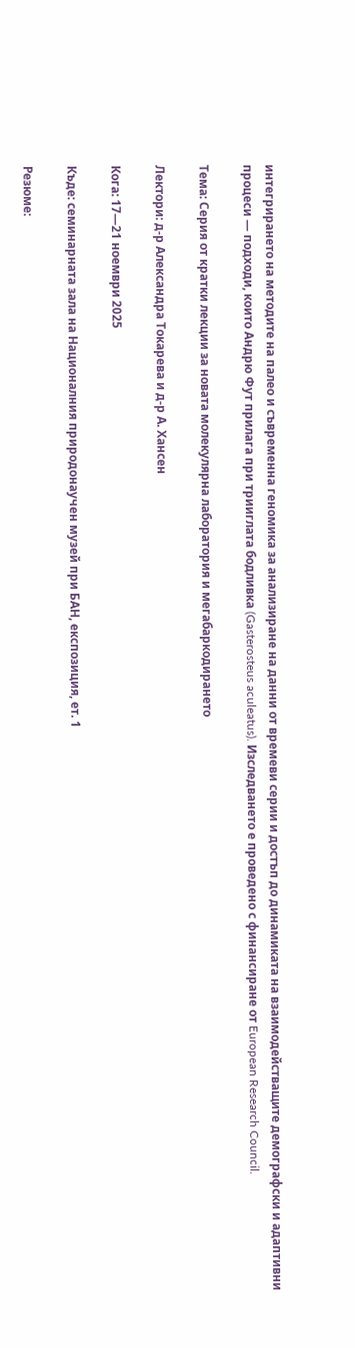интегрирането на методите на палео и съвременна геномика за анализиране на данни от времеви серии и достъп до динамиката на взаимодействащите демографски и адаптивни процеси — подходи, които Андрю Фут прилага при трииглата бодливка (Gasterosteus aculeatus). Изследването е проведено с финансиране от European Research Council.

Тема: Серия от кратки лекции за новата молекулярна лаборатория и мегабаркодирането

Лектори: д-р Александра Токарева и д-р А. Хансен

Кога: 17—21 ноември 2025

Къде: семинарната зала на Националния природонаучен музей при БАН, експозиция, ет. 1

Резюме: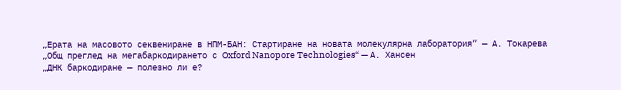„Ерата на масовото секвениране в НПМ-БАН: Стартиране на новата молекулярна лаборатория“ — А. Токарева
„Общ преглед на мегабаркодирането с Oxford Nanopore Technologies“ — А. Хансен
„ДНК баркодиране — полезно ли е?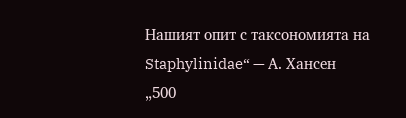Нашият опит с таксономията на Staphylinidae“ — А. Хансен
„500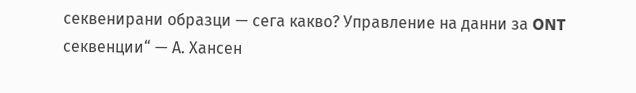секвенирани образци — сега какво? Управление на данни за ONT секвенции“ — А. Хансен